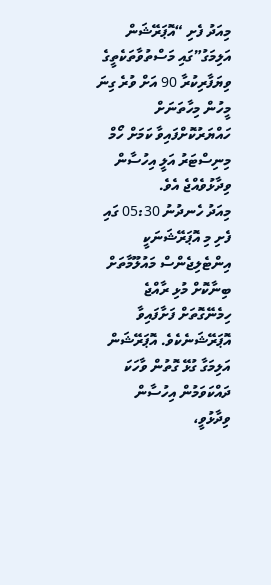މިއަދު ފެށި “އޮޕަރޭޝަން އަލިމަގު”ގައި މަސްތުވާތަކެތީގެ ވިޔަފާރިކުރާ 90 އަށް ވުރެ ގިނަ މީހުން މިހާތަނަށް ހައްޔަރުކޮށްފައިވާ ކަމަށް ހޯމް މިނިސްޓަރު އަލީ އިހުސާން ވިދާޅުވެއްޖެ އެވެ.
މިއަދު ހެނދުނު 05:30 ގައި ފެށި މި އޮޕަރޭޝަނަކީ އިންޓެލިޖެންސް މައުލޫމާތަށް ބިނާކޮށް މުޅި ރާއްޖެ ހިމެނޭގޮތަށް ފަށާފައިވާ އޮޕަރޭޝަނެކެވެ. އޮޕަރޭޝަން އަލިމަގާ ގުޅޭ ގޮތުން ވާހަކަ ދައްކަވަމުން އިހުސާން ވިދާޅުވީ،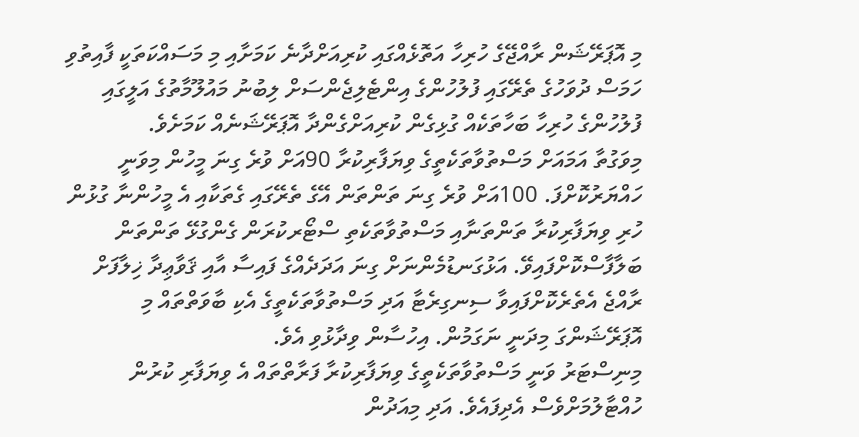މި އޮޕަރޭޝަން ރާއްޖޭގެ ހުރިހާ އަތޮޅެއްގައި ކުރިއަށްދާނެ ކަމަށާއި މި މަސައްކަތަކީ ފާއިތުވި ހަމަސް ދުވަހުގެ ތެރޭގައި ފުލުހުންގެ އިންޓެލިޖެންސަށް ލިބުނު މައުލޫމާތުގެ އަލީގައި ފުލުހުންގެ ހުރިހާ ބަހާތަކެއް ގުޅިގެން ކުރިއަށްގެންދާ އޮޕަރޭޝަނެއް ކަމަށެވެ.
މިވަގުތާ އަމައަށް މަސްތުވާތަކެތީގެ ވިޔަފާރިކުރާ 90އަށް ވުރެ ގިނަ މީހުން މިވަނީ ހައްޔަރުކޮށްފަ. 100އަށް ވުރެ ގިނަ ތަންތަން އޭގެ ތެރޭގައި ގެތަކާއި އެ މީހުންނާ ގުޅުން ހުރި ވިޔަފާރިކުރާ ތަންތަނާއި މަސްތުވާތަކެތި ސްޓޯރކުރަން ގެންގުޅޭ ތަންތަން ބަލާފާސްކޮށްފައިވޭ. އަޅުގަނޑުމެންނަށް ގިނަ އަދަދެއްގެ ފައިސާ އާއި ޤަވާޢިދާ ޚިލާފަށް ރާއްޖެ އެތެރެކޮށްފައިވާ ސިނގިރެޓާ އަދި މަސްތުވާތަކެތީގެ އެކި ބާވަތްތައް މި އޮޕަރޭޝަންގަ މިދަނީ ނަގަމުން. އިހުސާން ވިދާޅުވި އެވެ.
މިނިސްޓަރު ވަނީ މަސްތުވާތަކެތީގެ ވިޔަފާރިކުރާ ފަރާތްތައް އެ ވިޔަފާރި ކުރުން ހުއްޓާލުމަށްވެސް އެދިފައެވެ. އަދި މިއަދުން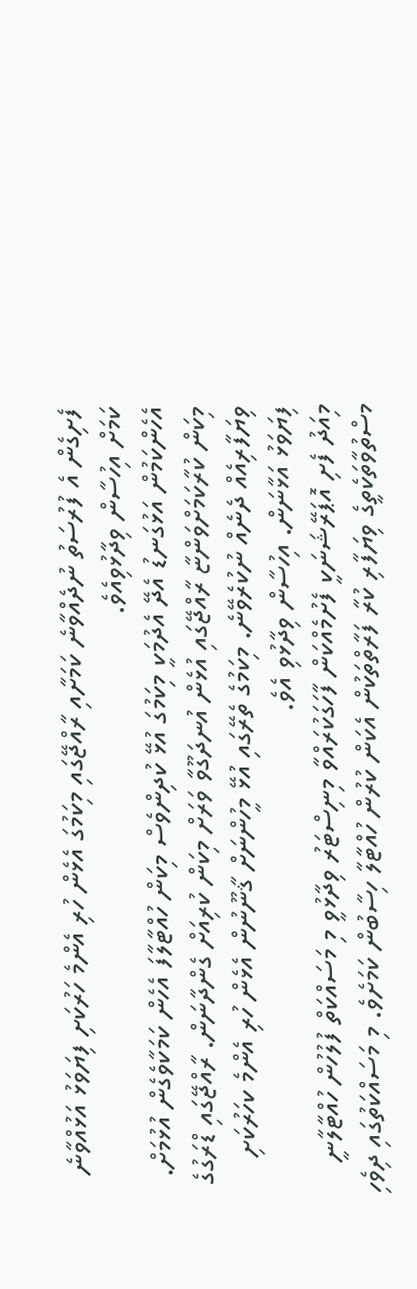ފެށިގެން އެ ފުރުސަތު ނުދެއްވާނެ ކަމަށާއި ރާއްޖޭގައި މިކަމުގަ އެޅެން ހުރި އެންމެ ހަރުކަށި ފިޔަވަޅު އަޅުއްވާނެ ކަމަށް އިހުސާން ވިދާޅުވިއެވެ.
އެހެންކަމުން އަޅުގަނޑު އެދޭ އެދުމަކީ މިކަމުގަ އުޅޭ ކުދިންވެސް މިކަން ހުއްޓާލާފަ އެހެން ކަމަކާވެގެން އުޅުމަށް. މިކަން ކުރާކަމަށްވަންޏާ ރާއްޖޭގައި އުޅެން އުނދަގޫވާ ވަރަށް މިކަން ކުރިއަށް ގެންދާނަން. ރާއްޖޭގައި ޑްރަގުގެ ވިޔަފާރިއެއް ދެނެއް ނުކުރެވޭނެ. މިކަމުގެ ތެރޭގައި އުޅޭ މީހުންނަށް ޤާނޫނުން އެޅެން ހުރި އެންމެ ކހަރުކަށި ފިޔަވަޅު އަޅާނަން. އިހުސާން ވިދާޅުވި އެވެ.
މިއަދު ފެށި އޮޕަރޭޝަނަކީ ފެށުމެއްކަން ފާހަގަކުރައްވާ މިނިސްޓަރު ވިދާޅުވީ މި މަސައްކަތް ފުލުހުން ހުއްޓާލާނީ މސްތުވާތަކެތީގެ ވިޔަފާރި ކުރާ ފަރާތްތަކުން އެކަން ކުރުން ހުއްޓާލާ ހިސާބުން ކަމަށެވެ. މި މަސައްކަތުގައި ދިވެހި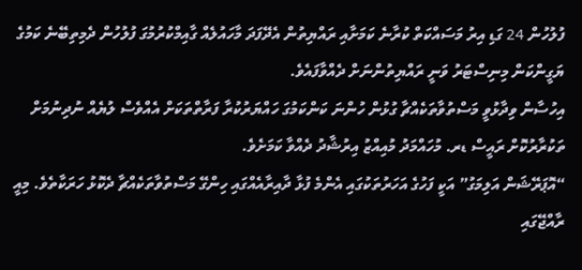ފުލުހުން 24 ގަޑި އިރު މަސައްކަތް ކުރާނެ ކަމަށާއި ރައްޔިތުން އެދޭފަދަ މާހައުލެއް ގާއިމްކުރުމުގަ ފުލުހުން ދެމިތިބޭނެ ކަމުގެ ޔަގީންކަން މިނިސްޓަރު ވަނީ ރައްޔިތުންނަށް ދެއްވާފައެވެ.
އިހުސާން ވިދާޅުވީ މަސްތުވާތަކެއްޗާ ގުޅުން ހުންނަ ކަންކަމުގަ ހައްޔަރުކުރާ ފަރާތްތަކަށް އެއްވެސް ލުޔެއް ނުދިނުމަށް ތަކުރާރުކޮށް ރައީސް ޑރ. މުހައްމަދު މުއިއްޒު އިރުޝާދު ދެއްވާ ކަމަށެވެ.
“އޮޕަރޭޝަން އަލިމަގު” އަކީ ފަހުގެ އަހަރުތަކުގައި އެންމެ ފުޅާ ދާއިރާއެއްގައި ހިންގޭ މަސްތުވާތަކެއްޗާ ދެކޮޅު ހަރަކާތެވެ. މިއީ ރާއްޖޭގައި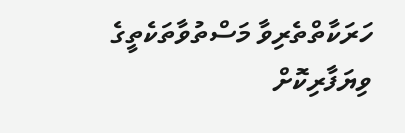ހަރަކާތްތެރިވާ މަސްތުވާތަކެތީގެ ވިޔަފާރިކޮށް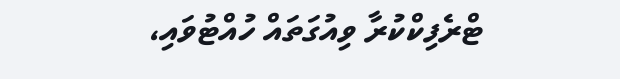ޓްރެފިކްކުރާ ވިއުގަތައް ހުއްޓުވައި،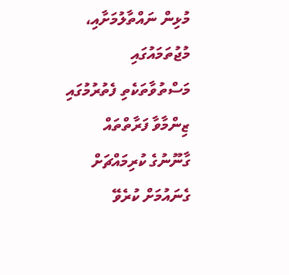މުޅިން ނައްތާލުމަށާއި، މުޖުތަމައުގައި މަސްތުވާތަކެތި ފެތުރުމުގައި ޒިންމާވާ ފަރާތްތައް ގާނޫނުގެ ކުރިމައްޗަށް ގެނައުމަށް ކުރެވޭ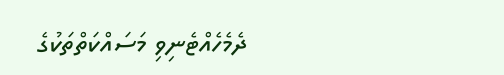ދެމެހެއްޓެނިވި މަސައްކަތްތަކުގެ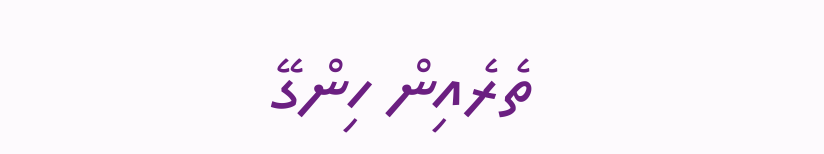ތެރެއިން ހިންގޭ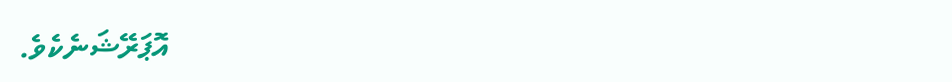އޮޕަރޭޝަނެކެވެ.